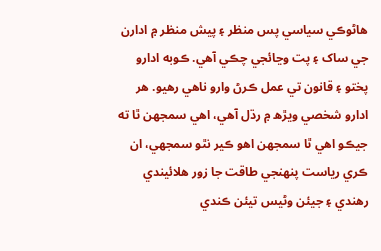هاڻوڪي سياسي پس منظر ۽ پيش منظر ۾ ادارن جي ساک ۽ پت وڃائجي چڪي آهي. ڪوبه ادارو پختو ۽ قانون تي عمل ڪرڻ وارو ناهي رهيو. هر ادارو شخصي ويڙھ ۾ رڌل آهي، اهي سمجهن ٿا ته جيڪو اهي ٿا سمجهن اهو ڪير نٿو سمجهي، ان ڪري رياست پنهنجي طاقت جا زور هلائيندي رهندي ۽ جيئن وڻيس تيئن ڪندي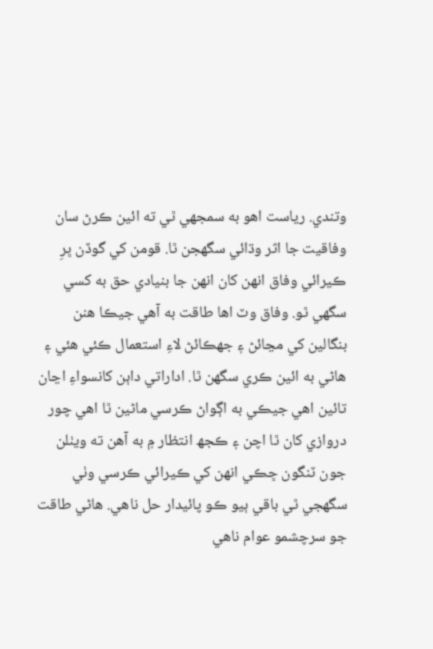وتندي. رياست اهو به سمجهي ٿي ته ائين ڪرڻ سان وفاقيت جا اثر وڌائي سگهجن ٿا. قومن کي گوڏن ڀرِ ڪيرائي وفاق انهن کان انهن جا بنيادي حق به کسي سگهي ٿو. وفاق وٽ اها طاقت به آهي جيڪا هنن بنگالين کي مڃائڻ ۽ جهڪائڻ لاءِ استعمال ڪئي هئي ۽ هاڻي به ائين ڪري سگهن ٿا. اداراتي داٻن کانسواءِ اڃان تائين اهي جيڪي به اڳواڻ ڪرسي ماڻين ٿا اهي چور دروازي کان ٿا اچن ۽ ڪجھ انتظار ۾ به آهن ته ويٺلن جون ٽنگون ڇڪي انهن کي ڪيرائي ڪرسي وٺي سگهجي ٿي باقي ٻيو ڪو پائيدار حل ناهي. هاڻي طاقت جو سرچشمو عوام ناهي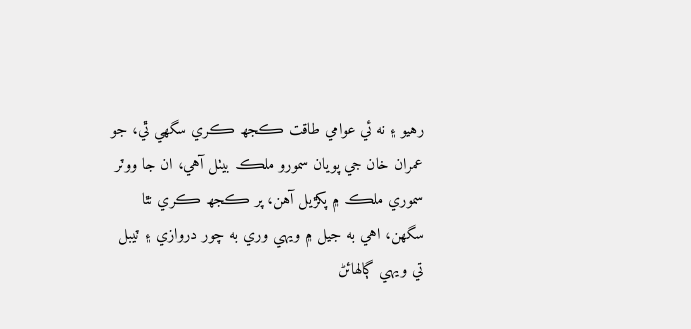رهيو ۽ نه ئي عوامي طاقت ڪجھ ڪري سگهي ٿي، جو عمران خان جي پويان سمورو ملڪ بيٺل آهي، ان جا ووٽر سموري ملڪ ۾ پکڙيل آهن، پر ڪجھ ڪري نٿا سگهن، اهي به جيل ۾ ويهي وري به چور دروازي ۽ ٽيبل تي ويهي ڳالهائڻ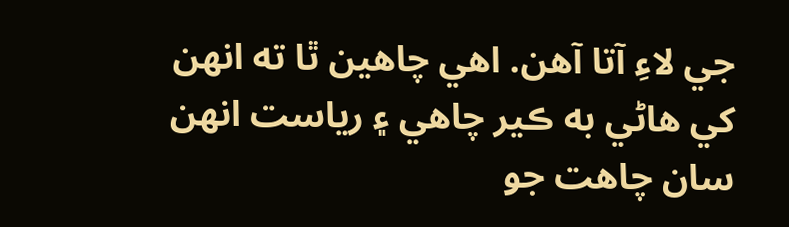جي لاءِ آتا آهن. اهي چاهين ٿا ته انهن کي هاڻي به ڪير چاهي ۽ رياست انهن سان چاهت جو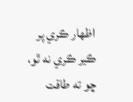اظهار ڪري پر ڪير ڪري نه ٿو، ڇو ته طاقت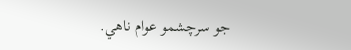جو سرچشمو عوام ناهي.